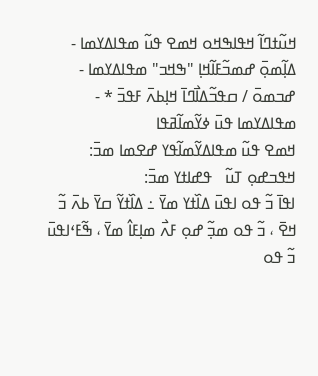ߞߎ߬ߙߣߊ߬ ߞߟߊߒߞߋ ߞߘߐ ߟߎ߬ ߘߟߊߡߌߘߊ - ߡߊ߲߬ߘߋ߲߫ ߝߘߏ߬ߓߊ߬ߞߊ߲ "ߒߞߏ" ߘߟߊߡߌߘߊ - ߝߏߘߋ߫ / ߛߟߏ߬ߡߊ߯ߣߊ߫ ߞߊ߲ߕߍ߫ ߓߟߏ߫ * - ߘߟߊߡߌߘߊ ߟߎ߫ ߦߌ߬ߘߊ߬ߥߟߊ
ߞߘߐ ߟߎ߬ ߘߟߊߡߌ߬ߘߊ߬ߟߌ ߝߐߘߊ ߘߏ߫: ߞߟߏߝߋ߲ ߠߎ߬   ߟߝߊߙߌ ߘߏ߫:
ߊߟߊ߫ ߏ߬ ߟߋ ߊߟߎ߫ ߡߊ߰ߙߌ ߘߌ߫ ߸ ߡߊ߰ߙߌ߬ ߛߌ߫ ߕߍ߫ ߏ߬ ߞߐ߫ ، ߏ߬ ߟߋ ߘߏ߲߬ ߝߋ߲ ߓߍ߯ ߘߊ߲ߓߊ߮ ߘߌ߫ ، ߒ߬ߓߵߊߟߎ߫ ߏ߬ ߟߋ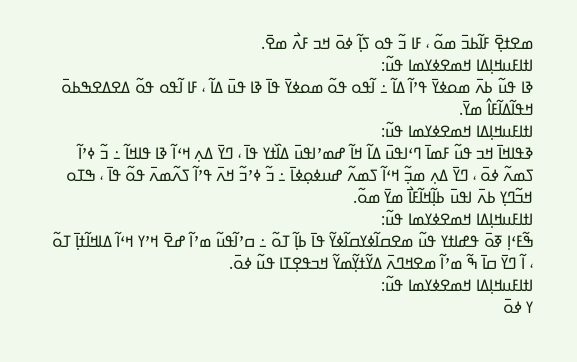ߘߐߙߐ߲߫ ߓߊ߬ߕߏ߫ ߘߋ߬ ، ߓߊ ߏ߬ ߟߋ ߖߊ߲߬ ߦߋ߫ ߞߏ ߓߍ߯ ߘߐ߫.
ߊߙߊߓߎߞߊ߲ߡߊ ߞߘߐߦߌߘߊ ߟߎ߬:
ߢߊ ߟߎ߬ ߕߍ߫ ߘߋߦߌ߫ ߟߴߊ߬ ߡߊ߬ ߸ ߊ߬ߟߋ ߟߋ߬ ߘߋߦߌ߫ ߟߊ߫ ߢߊ ߟߎ߫ ߡߊ߬ ، ߓߊ ߊ߬ߟߋ ߟߋ߬ ߡߐߡߐߒߕߋ߫ ߞߟߊ߬ߡߊ߬ߓߊ߮ ߘߌ߫.
ߊߙߊߓߎߞߊ߲ߡߊ ߞߘߐߦߌߘߊ ߟߎ߬:
ߢߟߊߞߊ߫ ߞߏ ߟߎ߬ ߓߘߊ߫ ߣߵߊߟߎ߫ ߡߊ߬ ߞߊ߬ ߝߘߴߊߟߎ߫ ߡߊ߰ߙߌ ߟߊ߫ ، ߣߌ߫ ߡߍ߲ ߞߵߊ߬ ߢߊ ߟߊߞߊ߬ ߸ ߏ߬ ߦߴߊ߬ ߖߘߍ߬ ߦߋ߫ ، ߣߌ߫ ߡߍ߲ ߘߏ߲߬ ߞߵߊ߬ ߖߘߍ߬ ߝߎߦߋ߲ߦߊ߫ ߸ ߏ߬ ߦߴߏ߬ ߞߍ߫ ߟߴߊ߬ ߖߍ߬ߘߍ߫ ߟߋ߬ ߟߊ߫ ، ߒߠߋ ߞߏ߬ߣߌ߲ ߕߍ߫ ߊߟߎ߫ ߕߊ߲߬ߞߊ߬ߓߊ߯ ߘߌ߫ ߘߋ߬.
ߊߙߊߓߎߞߊ߲ߡߊ ߞߘߐߦߌߘߊ ߟߎ߬:
ߒ߬ߓߵߊ߲ ߧߋ߫ ߟߝߊߙߌ ߟߎ߬ ߘߐߛߊ߬ߦߌߛߊ߬ߦߌ߬ ߟߊ߫ ߕߊ߲߬ ߠߋ߬ ߸ ߛߴߊ߬ߟߎ߬ ߘߴߊ߬ ߝߐ߫ ߞߴߌ ߞߵߊ߬ ߡߊߞߊ߬ߙߊ߲߫ ߠߋ߬ ، ߊ߬ ߣߌ߫ ߛߊ߫ ߒ߬ ߘߴߊ߬ ߘߐߞߣߍ߫ ߡߌ߬ߙߌ߲߬ߘߌ߬ ߞߏߟߐ߲ߠߊ ߟߎ߬ ߦߋ߫.
ߊߙߊߓߎߞߊ߲ߡߊ ߞߘߐߦߌߘߊ ߟߎ߬:
ߌ ߦߋ߫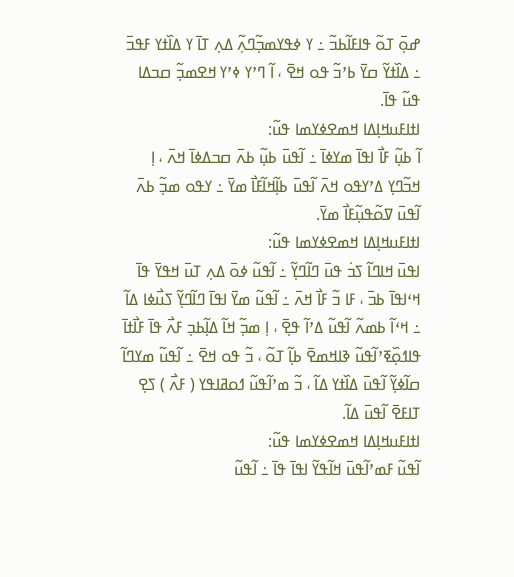ߝߋ߲߫ ߠߋ߬ ߟߊߓߊ߬ߕߏ߬ ߸ ߌ ߦߟߌߘߏ߲߬ߣߍ߲߬ ߡߍ߲ ߠߊ߫ ߌ ߡߊ߰ߙߌ ߓߟߏ߫ ߸ ߡߊ߰ߙߌ߬ ߛߌ߫ ߕߴߏ߬ ߟߋ ߞߐ߫ ، ߊ߬ ߣߴߌ ߦߴߌ ߞߐߘߏ߲߬ ߛߏߡߊ ߟߎ߬ ߟߊ߫.
ߊߙߊߓߎߞߊ߲ߡߊ ߞߘߐߦߌߘߊ ߟߎ߬:
ߊ߬ ߕߎ߲߬ ߓߊ߯ ߊߟߊ߫ ߘߌߦߊ߫ ߸ ߊ߬ߟߎ߫ ߕߎ߲߬ ߕߍ߫ ߛߏߡߦߊ߫ ߞߍ߫ ، ߊ߲ ߞߏ߬ߣߌ߲ ߡߴߌߟߋ ߞߍ߫ ߊ߬ߟߎ߫ ߕߊ߲߬ߞߊ߬ߓߊ߯ ߘߌ߫ ߸ ߌߟߋ ߘߏ߲߬ ߕߍ߫ ߊ߬ߟߎ߫ ߜߋ߬ߟߎ߲߬ߓߊ߯ ߘߌ߫.
ߊߙߊߓߎߞߊ߲ߡߊ ߞߘߐߦߌߘߊ ߟߎ߬:
ߊߟߎ߫ ߞߊߣߊ߬ ߖߏ߭ ߟߎ߫ ߣߊ߬ߣߌ߲߬ ߸ ߊ߬ߟߎ߬ ߦߋ߫ ߡߍ߲ ߠߎ߫ ߞߟߌ߫ ߟߊ߫ ߞߵߊߟߊ߫ ߕߏ߫ ، ߓߊ ߏ߬ ߓߊ߯ ߞߍ߫ ߸ ߊ߬ߟߎ߬ ߘߌ߫ ߊߟߊ߫ ߣߊ߬ߣߌ߲߬ ߖߎ߯ߦߊ ߡߊ߬ ߸ ߞߵߊ߬ ߕߘߍ߬ ߊ߬ߟߎ߬ ߡߴߊ߬ ߟߐ߲߫ ، ߊ߲ ߘߏ߲߬ ߞߊ߬ ߡߊ߲߬ߕߏ߲ ߓߍ߯ ߟߊ߫ ߓߊ߯ߙߊ߫ ߟߊߗߋ߲߰ߧߴߊ߬ߟߎ߬ ߢߊߞߘߐ߫ ߕߊ߲߬ ߠߋ߬ ، ߏ߬ ߟߋ ߞߐ߫ ߸ ߊ߬ߟߎ߬ ߘߌߣߊ߬ ߛߊ߬ߦߌ߲߬ ߊ߬ߟߎ߫ ߡߊ߰ߙߌ ߡߊ߬ ، ߏ߬ ߘߴߊ߬ߟߎ߬ ߗߋߥߊߟߌ ( ߓߍ߯ ) ߖߐ߲ ߠߊߓߐ߫ ߊ߬ߟߎ߫ ߡߊ߬.
ߊߙߊߓߎߞߊ߲ߡߊ ߞߘߐߦߌߘߊ ߟߎ߬:
ߊ߬ߟߎ߬ ߓߘߴߊ߬ߟߎ߫ ߞߊ߬ߟߌ߬ ߊߟߊ߫ ߟߊ߫ ߸ ߊ߬ߟߎ߬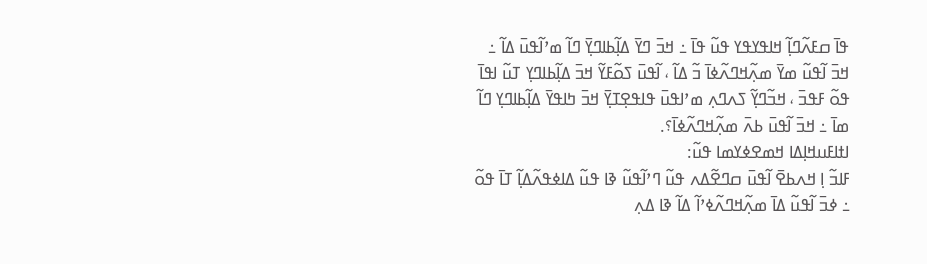ߟߊ߫ ߛߓߍ߬ߣߊ߲߬ ߞߊߟߌߟߌ ߟߎ߬ ߟߊ߫ ߸ ߞߏ߫ ߣߌ߫ ߡߊ߲߬ߕߊߣߌ߲߫ ߣߊ߬ ߘߴߊ߬ߟߎ߫ ߡߊ߬ ߸ ߞߏ߫ ߊ߬ߟߎ߬ ߘߌ߫ ߘߍ߲߬ߞߣߍ߬ߦߊ߫ ߏ߬ ߡߊ߬ ، ߊ߬ߟߎ߫ ߖߋ߬ߓߌ߬ ߞߏ߫ ߡߊ߲߬ߕߊߣߌ߲ ߠߎ߬ ߊߟߊ߫ ߟߋ߬ ߓߟߏ߫ ، ߞߏ߬ߣߌ߲߬ ߖߍߣߍ߲ ߘߴߊߟߎ߫ ߟߊߟߐ߲ߠߌ߲߫ ߞߏ߫ ߤߊߟߌ߫ ߡߊ߲߬ߕߊߣߌ߲ ߣߊ߬ ߘߊ߫ ߸ ߞߏ߫ ߊ߬ߟߎ߫ ߕߍ߫ ߘߍ߲߬ߞߣߍ߬ߦߊ߫؟.
ߊߙߊߓߎߞߊ߲ߡߊ ߞߘߐߦߌߘߊ ߟߎ߬:
ߓߊߏ߬ ߊ߲ ߞߍߕߐ߫ ߊ߬ߟߎ߫ ߛߣߐ߬ߡߍ ߟߎ߬ ߣߴߊ߬ߟߎ߬ ߢߊ ߟߎ߬ ߡߊߦߟߍ߬ߡߊ߲߬ ߠߊ߫ ߟߋ߬ ߸ ߦߏ߫ ߊ߬ߟߎ߬ ߡߊ߫ ߘߍ߲߬ߞߣߍ߬ߦߴߊ߬ ߡߊ߬ ߢߊ ߡߍ߲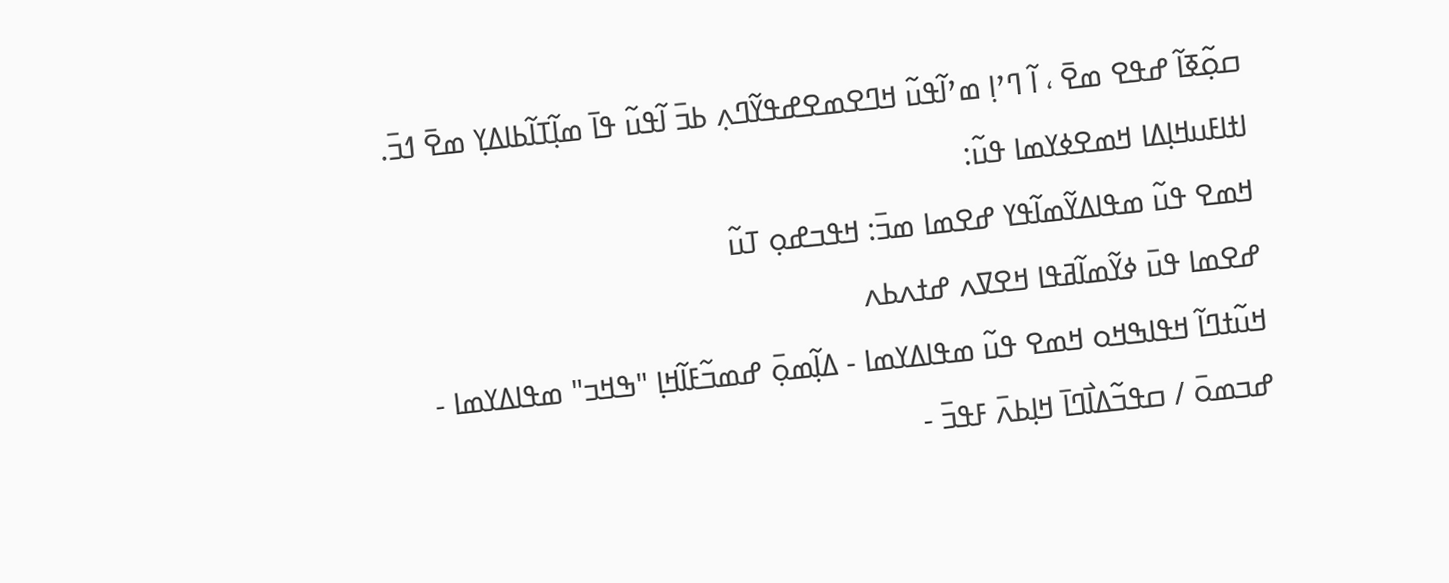ߛߋ߲߬ߧߊ߬ ߝߟߐ ߘߐ߫ ، ߊ߬ ߣߴߊ߲ ߘߴߊ߬ߟߎ߬ ߞߣߐߘߐߝߟߌ߬ߣߍ߲ ߕߏ߫ ߊ߬ߟߎ߬ ߟߊ߫ ߘߊ߲߬ߠߊ߬ߕߊߡߌ߲ ߘߐ߫ ߗߏ߫.
ߊߙߊߓߎߞߊ߲ߡߊ ߞߘߐߦߌߘߊ ߟߎ߬:
ߞߘߐ ߟߎ߬ ߘߟߊߡߌ߬ߘߊ߬ߟߌ ߝߐߘߊ ߘߏ߫: ߞߟߏߝߋ߲ ߠߎ߬
ߝߐߘߊ ߟߎ߫ ߦߌ߬ߘߊ߬ߥߟߊ ߞߐߜߍ ߝߙߍߕߍ
ߞߎ߬ߙߣߊ߬ ߞߟߊߒߞߋ ߞߘߐ ߟߎ߬ ߘߟߊߡߌߘߊ - ߡߊ߲߬ߘߋ߲߫ ߝߘߏ߬ߓߊ߬ߞߊ߲ "ߒߞߏ" ߘߟߊߡߌߘߊ - ߝߏߘߋ߫ / ߛߟߏ߬ߡߊ߯ߣߊ߫ ߞߊ߲ߕߍ߫ ߓߟߏ߫ -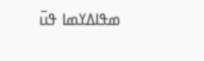ߘߟߊߡߌߘߊ ߟߎ߫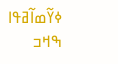ߦߌ߬ߘߊ߬ߥߟߊ
ߒߞߏ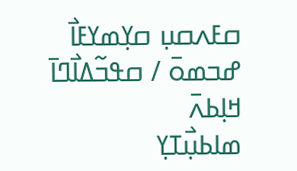ߛߓߍߛߎ߲ ߛߌ߲ߘߌߓߊ߯ ߝߏߘߋ߫ / ߛߟߏ߬ߡߊ߯ߣߊ߫ ߞߊ߲ߕߍ߫
ߘߊߕߎ߲߯ߠߌ߲